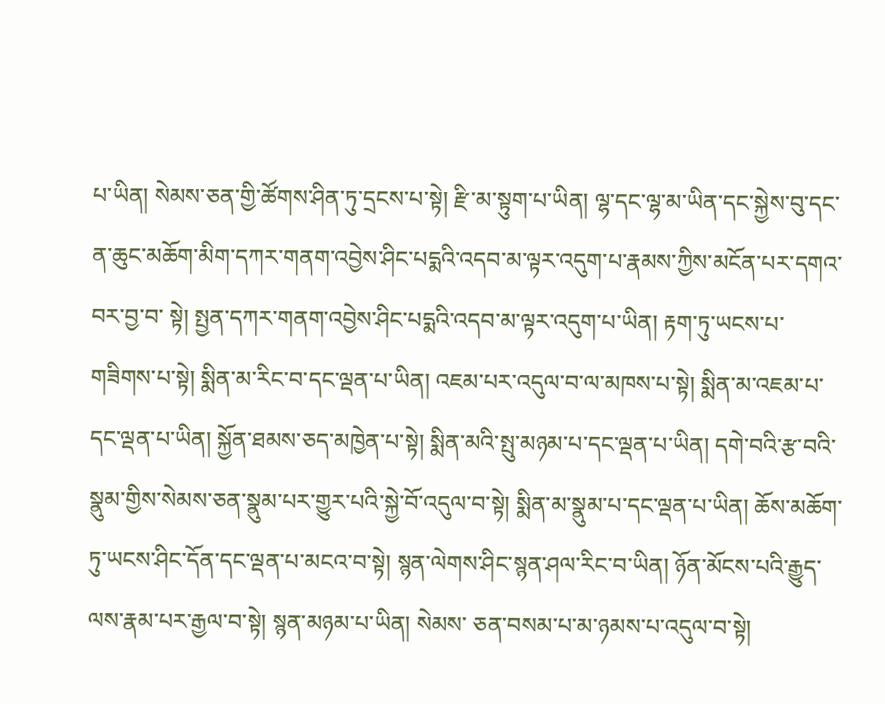པ་ཡིན། སེམས་ཅན་གྱི་ཚོགས་ཤིན་ཏུ་དྲངས་པ་སྟེ། རྫི་མ་སྟུག་པ་ཡིན། ལྷ་དང་ལྷ་མ་ཡིན་དང་སྐྱེས་བུ་དང་ན་ཆུང་མཆོག་མིག་དཀར་གནག་འབྱེས་ཤིང་པདྨའི་འདབ་མ་ལྟར་འདུག་པ་རྣམས་ཀྱིས་མངོན་པར་དགའ་བར་བྱ་བ་ སྟེ། སྤྱན་དཀར་གནག་འབྱེས་ཤིང་པདྨའི་འདབ་མ་ལྟར་འདུག་པ་ཡིན། རྟག་ཏུ་ཡངས་པ་གཟིགས་པ་སྟེ། སྨིན་མ་རིང་བ་དང་ལྡན་པ་ཡིན། འཇམ་པར་འདུལ་བ་ལ་མཁས་པ་སྟེ། སྨིན་མ་འཇམ་པ་དང་ལྡན་པ་ཡིན། སྐྱོན་ཐམས་ཅད་མཁྱེན་པ་སྟེ། སྨིན་མའི་སྤུ་མཉམ་པ་དང་ལྡན་པ་ཡིན། དགེ་བའི་རྩ་བའི་སྣུམ་གྱིས་སེམས་ཅན་སྣུམ་པར་གྱུར་པའི་སྐྱེ་བོ་འདུལ་བ་སྟེ། སྨིན་མ་སྣུམ་པ་དང་ལྡན་པ་ཡིན། ཆོས་མཆོག་ཏུ་ཡངས་ཤིང་དོན་དང་ལྡན་པ་མངའ་བ་སྟེ། སྙན་ལེགས་ཤིང་སྙན་ཤལ་རིང་བ་ཡིན། ཉོན་མོངས་པའི་རྒྱུད་ལས་རྣམ་པར་རྒྱལ་བ་སྟེ། སྙན་མཉམ་པ་ཡིན། སེམས་ ཅན་བསམ་པ་མ་ཉམས་པ་འདུལ་བ་སྟེ།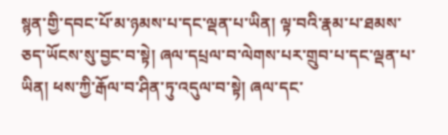སྙན་གྱི་དབང་པོ་མ་ཉམས་པ་དང་ལྡན་པ་ཡིན། ལྟ་བའི་རྣམ་པ་ཐམས་ཅད་ཡོངས་སུ་བྱང་བ་སྟེ། ཞལ་དཔྲལ་བ་ལེགས་པར་གྲུབ་པ་དང་ལྡན་པ་ཡིན། ཕས་ཀྱི་རྒོལ་བ་ཤིན་ཏུ་འདུལ་བ་སྟེ། ཞལ་དང་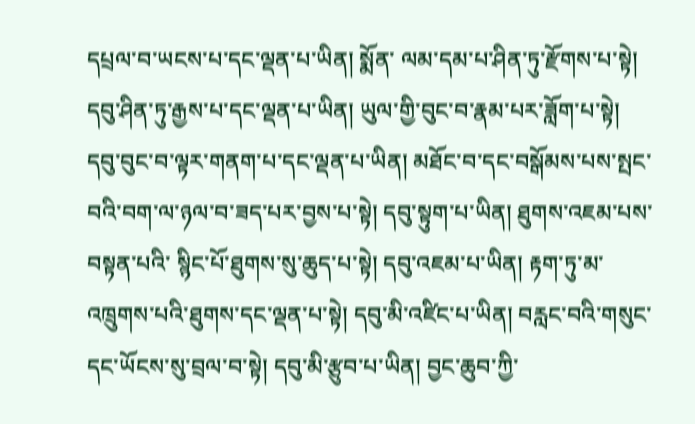དཔྲལ་བ་ཡངས་པ་དང་ལྡན་པ་ཡིན། སྨོན་ ལམ་དམ་པ་ཤིན་ཏུ་རྫོགས་པ་སྟེ། དབུ་ཤིན་ཏུ་རྒྱས་པ་དང་ལྡན་པ་ཡིན། ཡུལ་གྱི་བུང་བ་རྣམ་པར་ཟློག་པ་སྟེ། དབུ་བུང་བ་ལྟར་གནག་པ་དང་ལྡན་པ་ཡིན། མཐོང་བ་དང་བསྒོམས་པས་སྤང་བའི་བག་ལ་ཉལ་བ་ཟད་པར་བྱས་པ་སྟེ། དབུ་སྟུག་པ་ཡིན། ཐུགས་འཇམ་པས་བསྟན་པའི་ སྙིང་པོ་ཐུགས་སུ་ཆུད་པ་སྟེ། དབུ་འཇམ་པ་ཡིན། རྟག་ཏུ་མ་འཁྲུགས་པའི་ཐུགས་དང་ལྡན་པ་སྟེ། དབུ་མི་འཛིང་པ་ཡིན། བརླང་བའི་གསུང་དང་ཡོངས་སུ་བྲལ་བ་སྟེ། དབུ་མི་རྩུབ་པ་ཡིན། བྱང་ཆུབ་ཀྱི་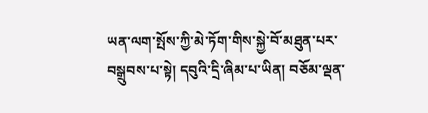ཡན་ལག་སྤོས་ཀྱི་མེ་ཏོག་གིས་སྐྱེ་བོ་མཐུན་པར་བསྒྲུབས་པ་སྟེ། དབུའི་དྲི་ཞིམ་པ་ཡིན། བཅོམ་ལྡན་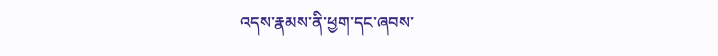འདས་རྣམས་ནི་ཕྱག་དང་ཞབས་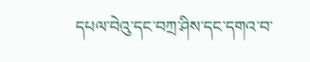དཔལ་བེའུ་དང་བཀྲ་ཤིས་དང་དགའ་བ་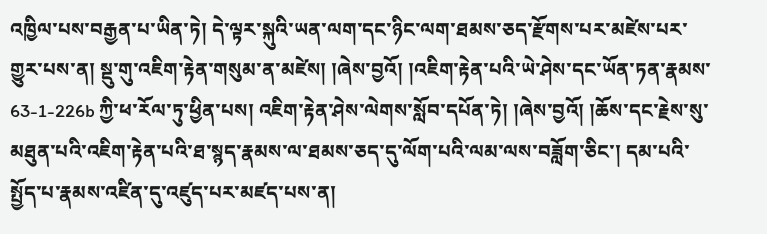འཁྱིལ་པས་བརྒྱན་པ་ཡིན་ཏེ། དེ་ལྟར་སྐུའི་ཡན་ལག་དང་ཉིང་ལག་ཐམས་ཅད་རྫོགས་པར་མཛེས་པར་གྱུར་པས་ན། སྡུ་གུ་འཇིག་རྟེན་གསུམ་ན་མཛེས། །ཞེས་བྱའོ། །འཇིག་རྟེན་པའི་ཡེ་ཤེས་དང་ཡོན་ཏན་རྣམས་ 63-1-226b ཀྱི་ཕ་རོལ་ཏུ་ཕྱིན་པས། འཇིག་རྟེན་ཤེས་ལེགས་སློབ་དཔོན་ཏེ། །ཞེས་བྱའོ། །ཆོས་དང་རྗེས་སུ་མཐུན་པའི་འཇིག་རྟེན་པའི་ཐ་སྙད་རྣམས་ལ་ཐམས་ཅད་དུ་ལོག་པའི་ལམ་ལས་བཟློག་ཅིང་། དམ་པའི་སྤྱོད་པ་རྣམས་འཛིན་དུ་འཛུད་པར་མཛད་པས་ན།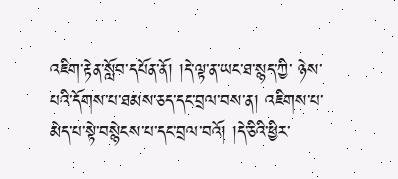འཇིག་རྟེན་སློབ་དཔོན་ནོ། །དེ་ལྟ་ན་ཡང་ཐ་སྙད་ཀྱི་ ཉེས་པའི་དོགས་པ་ཐམས་ཅད་དང་བྲལ་བས་ན། འཇིགས་པ་མེད་པ་སྟེ་བསྙེངས་པ་དང་བྲལ་བའོ། །དེ་ཅིའི་ཕྱིར་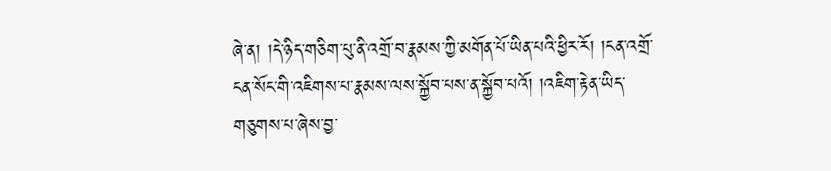ཞེ་ན། །དེ་ཉིད་གཅིག་པུ་ནི་འགྲོ་བ་རྣམས་ཀྱི་མགོན་པོ་ཡིན་པའི་ཕྱིར་རོ། །ངན་འགྲོ་ངན་སོང་གི་འཇིགས་པ་རྣམས་ལས་སྐྱོབ་པས་ན་སྐྱོབ་པའོ། །འཇིག་རྟེན་ཡིད་གཅུགས་པ་ཞེས་བྱ་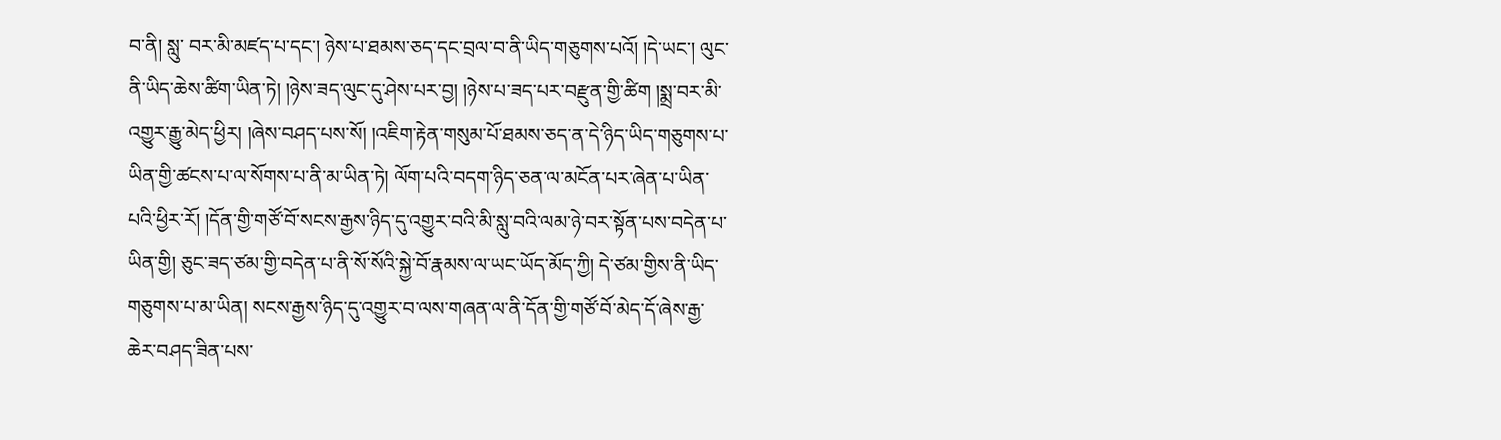བ་ནི། སླུ་ བར་མི་མཛད་པ་དང་། ཉེས་པ་ཐམས་ཅད་དང་བྲལ་བ་ནི་ཡིད་གཅུགས་པའོ། །དེ་ཡང་། ལུང་ནི་ཡིད་ཆེས་ཚིག་ཡིན་ཏེ། །ཉེས་ཟད་ལུང་དུ་ཤེས་པར་བྱ། །ཉེས་པ་ཟད་པར་བརྫུན་གྱི་ཚིག །སྨྲ་བར་མི་འགྱུར་རྒྱུ་མེད་ཕྱིར། །ཞེས་བཤད་པས་སོ། །འཇིག་རྟེན་གསུམ་པོ་ཐམས་ཅད་ན་དེ་ཉིད་ཡིད་གཅུགས་པ་ ཡིན་གྱི་ཚངས་པ་ལ་སོགས་པ་ནི་མ་ཡིན་ཏེ། ལོག་པའི་བདག་ཉིད་ཅན་ལ་མངོན་པར་ཞེན་པ་ཡིན་པའི་ཕྱིར་རོ། །དོན་གྱི་གཙོ་བོ་སངས་རྒྱས་ཉིད་དུ་འགྱུར་བའི་མི་སླུ་བའི་ལམ་ཉེ་བར་སྟོན་པས་བདེན་པ་ཡིན་གྱི། ཅུང་ཟད་ཙམ་གྱི་བདེན་པ་ནི་སོ་སོའི་སྐྱེ་བོ་རྣམས་ལ་ཡང་ཡོད་མོད་ཀྱི། དེ་ཙམ་གྱིས་ནི་ཡིད་ གཅུགས་པ་མ་ཡིན། སངས་རྒྱས་ཉིད་དུ་འགྱུར་བ་ལས་གཞན་ལ་ནི་དོན་གྱི་གཙོ་བོ་མེད་དོ་ཞེས་རྒྱ་ཆེར་བཤད་ཟིན་པས་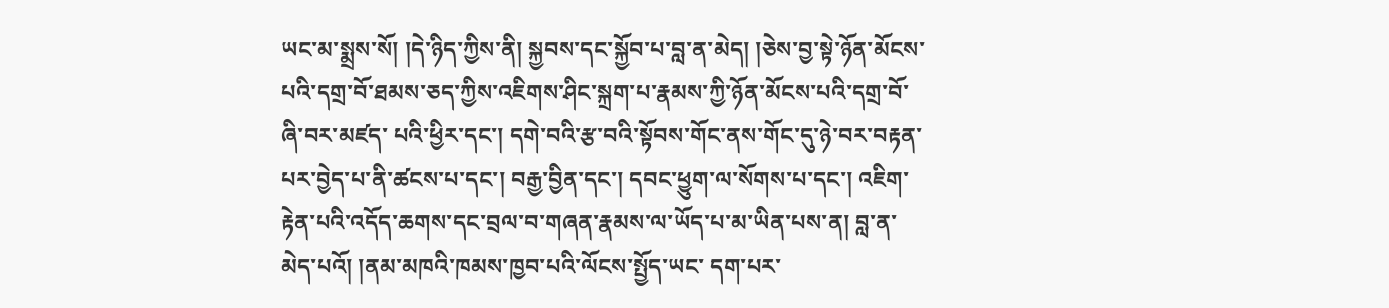ཡང་མ་སྨྲས་སོ། །དེ་ཉིད་ཀྱིས་ནི། སྐྱབས་དང་སྐྱོབ་པ་བླ་ན་མེད། །ཅེས་བྱ་སྟེ་ཉོན་མོངས་པའི་དགྲ་བོ་ཐམས་ཅད་ཀྱིས་འཇིགས་ཤིང་སྐྲག་པ་རྣམས་ཀྱི་ཉོན་མོངས་པའི་དགྲ་བོ་ཞི་བར་མཛད་ པའི་ཕྱིར་དང་། དགེ་བའི་རྩ་བའི་སྟོབས་གོང་ནས་གོང་དུ་ཉེ་བར་བརྟན་པར་བྱེད་པ་ནི་ཚངས་པ་དང་། བརྒྱ་བྱིན་དང་། དབང་ཕྱུག་ལ་སོགས་པ་དང་། འཇིག་རྟེན་པའི་འདོད་ཆགས་དང་བྲལ་བ་གཞན་རྣམས་ལ་ཡོད་པ་མ་ཡིན་པས་ན། བླ་ན་མེད་པའོ། །ནམ་མཁའི་ཁམས་ཁྱབ་པའི་ལོངས་སྤྱོད་ཡང་ དག་པར་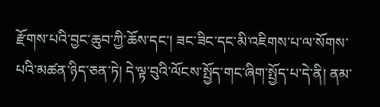རྫོགས་པའི་བྱང་ཆུབ་ཀྱི་ཆོས་དང་། ཟང་ཟིང་དང་མི་འཇིགས་པ་ལ་སོགས་པའི་མཚན་ཉིད་ཅན་ཏེ། དེ་ལྟ་བུའི་ལོངས་སྤྱོད་གང་ཞིག་སྤྱོད་པ་དེ་ནི། ནམ་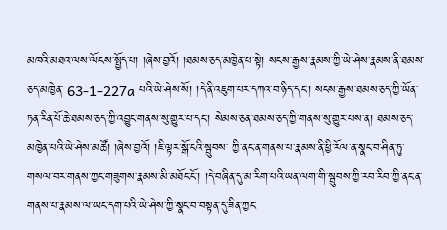མཁའི་མཐའ་ལས་ལོངས་སྤྱོད་པ། །ཞེས་བྱའོ། །ཐམས་ཅད་མཁྱེན་པ་སྟེ། སངས་རྒྱས་རྣམས་ཀྱི་ཡེ་ཤེས་རྣམས་ནི་ཐམས་ཅད་མཁྱེན་ 63-1-227a པའི་ཡེ་ཤེས་སོ། །དེ་ནི་འཇུག་པར་དཀའ་བ་ཉིད་དང་། སངས་རྒྱས་ཐམས་ཅད་ཀྱི་ཡོན་ཏན་རིན་པོ་ཆེ་ཐམས་ཅད་ཀྱི་འབྱུང་གནས་སུ་གྱུར་པ་དང་། སེམས་ཅན་ཐམས་ཅད་ཀྱི་གནས་སུ་གྱུར་པས་ན། ཐམས་ཅད་མཁྱེན་པའི་ཡེ་ཤེས་མཚོ། །ཞེས་བྱའོ། །ཇི་ལྟར་སྒོ་ངའི་སྦུབས་ ཀྱི་ནང་ན་གནས་པ་རྣམས་ནི་ཕྱི་རོལ་ན་སྣང་བ་ཤིན་ཏུ་གསལ་བར་གནས་ཀྱང་གཟུགས་རྣམས་མི་མཐོང་ངོ་། །དེ་བཞིན་དུ་མ་རིག་པའི་ཡན་ལག་གི་སྦུབས་ཀྱི་རབ་རིབ་ཀྱི་ནང་ན་གནས་པ་རྣམས་ལ་ཡང་དག་པའི་ཡེ་ཤེས་ཀྱི་སྣང་བ་བསྟན་དུ་ཟིན་ཀྱང་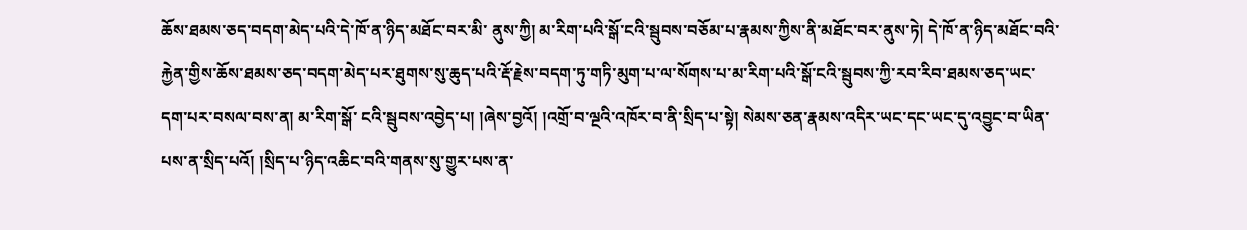ཆོས་ཐམས་ཅད་བདག་མེད་པའི་དེ་ཁོ་ན་ཉིད་མཐོང་བར་མི་ ནུས་ཀྱི། མ་རིག་པའི་སྒོ་ངའི་སྦུབས་བཅོམ་པ་རྣམས་ཀྱིས་ནི་མཐོང་བར་ནུས་ཏེ། དེ་ཁོ་ན་ཉིད་མཐོང་བའི་རྐྱེན་གྱིས་ཆོས་ཐམས་ཅད་བདག་མེད་པར་ཐུགས་སུ་ཆུད་པའི་རྡོ་རྗེས་བདག་ཏུ་གཏི་མུག་པ་ལ་སོགས་པ་མ་རིག་པའི་སྒོ་ངའི་སྦུབས་ཀྱི་རབ་རིབ་ཐམས་ཅད་ཡང་དག་པར་བསལ་བས་ན། མ་རིག་སྒོ་ ངའི་སྦུབས་འབྱེད་པ། །ཞེས་བྱའོ། །འགྲོ་བ་ལྔའི་འཁོར་བ་ནི་སྲིད་པ་སྟེ། སེམས་ཅན་རྣམས་འདིར་ཡང་དང་ཡང་དུ་འབྱུང་བ་ཡིན་པས་ན་སྲིད་པའོ། །སྲིད་པ་ཉིད་འཆིང་བའི་གནས་སུ་གྱུར་པས་ན་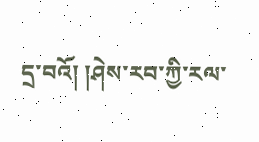དྲ་བའོ། །ཤེས་རབ་ཀྱི་རལ་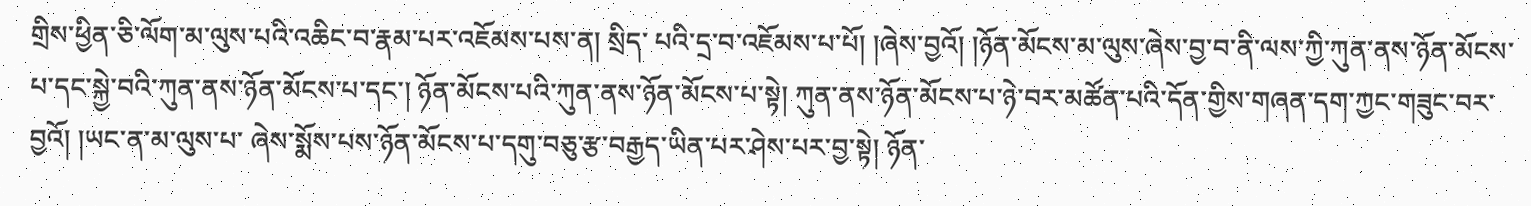གྲིས་ཕྱིན་ཅི་ལོག་མ་ལུས་པའི་འཆིང་བ་རྣམ་པར་འཇོམས་པས་ན། སྲིད་ པའི་དྲ་བ་འཇོམས་པ་པོ། །ཞེས་བྱའོ། །ཉོན་མོངས་མ་ལུས་ཞེས་བྱ་བ་ནི་ལས་ཀྱི་ཀུན་ནས་ཉོན་མོངས་པ་དང་སྐྱེ་བའི་ཀུན་ནས་ཉོན་མོངས་པ་དང་། ཉོན་མོངས་པའི་ཀུན་ནས་ཉོན་མོངས་པ་སྟེ། ཀུན་ནས་ཉོན་མོངས་པ་ཉེ་བར་མཚོན་པའི་དོན་གྱིས་གཞན་དག་ཀྱང་གཟུང་བར་བྱའོ། །ཡང་ན་མ་ལུས་པ་ ཞེས་སྨོས་པས་ཉོན་མོངས་པ་དགུ་བཅུ་རྩ་བརྒྱད་ཡིན་པར་ཤེས་པར་བྱ་སྟེ། ཉོན་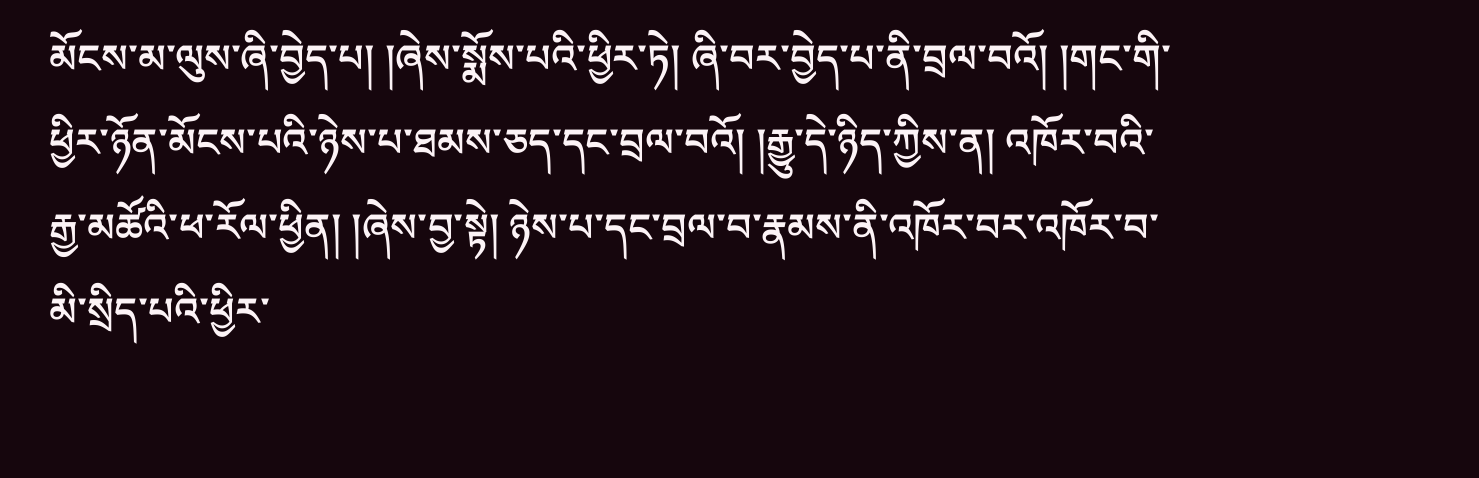མོངས་མ་ལུས་ཞི་བྱེད་པ། །ཞེས་སྨོས་པའི་ཕྱིར་ཏེ། ཞི་བར་བྱེད་པ་ནི་བྲལ་བའོ། །གང་གི་ཕྱིར་ཉོན་མོངས་པའི་ཉེས་པ་ཐམས་ཅད་དང་བྲལ་བའོ། །རྒྱུ་དེ་ཉིད་ཀྱིས་ན། འཁོར་བའི་རྒྱ་མཚོའི་ཕ་རོལ་ཕྱིན། །ཞེས་བྱ་སྟེ། ཉེས་པ་དང་བྲལ་བ་རྣམས་ནི་འཁོར་བར་འཁོར་བ་མི་སྲིད་པའི་ཕྱིར་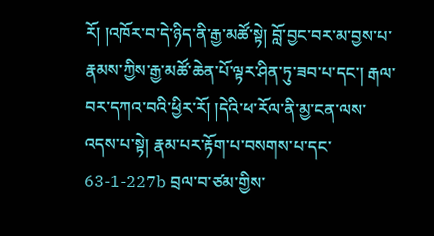རོ། །འཁོར་བ་དེ་ཉིད་ནི་རྒྱ་མཚོ་སྟེ། བློ་བྱང་བར་མ་བྱས་པ་རྣམས་ཀྱིས་རྒྱ་མཚོ་ཆེན་པོ་ལྟར་ཤིན་ཏུ་ཟབ་པ་དང་། རྒལ་བར་དཀའ་བའི་ཕྱིར་རོ། །དེའི་ཕ་རོལ་ནི་མྱ་ངན་ལས་འདས་པ་སྟེ། རྣམ་པར་རྟོག་པ་བསགས་པ་དང་ 63-1-227b བྲལ་བ་ཙམ་གྱིས་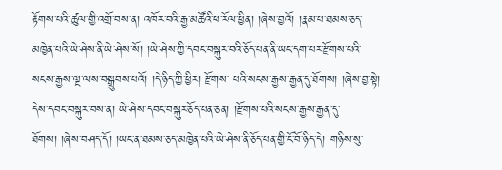རྟོགས་པའི་ཚུལ་གྱི་འགྲོ་བས་ན། འཁོར་བའི་རྒྱ་མཚོའི་ཕ་རོལ་ཕྱིན། །ཞེས་བྱའོ། །རྣམ་པ་ཐམས་ཅད་མཁྱེན་པའི་ཡེ་ཤེས་ནི་ཡེ་ཤེས་སོ། །ཡེ་ཤེས་ཀྱི་དབང་བསྐུར་བའི་ཅོད་པན་ནི་ཡང་དག་པར་རྫོགས་པའི་སངས་རྒྱས་ལྔ་ལས་བསྒྲུབས་པའོ། །དེ་ཉིད་ཀྱི་ཕྱིར། རྫོགས་ པའི་སངས་རྒྱས་རྒྱན་དུ་ཐོགས། །ཞེས་བྱ་སྟེ། དེས་དབང་བསྐུར་བས་ན། ཡེ་ཤེས་དབང་བསྐུར་ཅོད་པན་ཅན། །རྫོགས་པའི་སངས་རྒྱས་རྒྱན་དུ་ཐོགས། །ཞེས་བཤད་དོ། །ཡང་ན་ཐམས་ཅད་མཁྱེན་པའི་ཡེ་ཤེས་ནི་ཅོད་པན་གྱི་ངོ་བོ་ཉིད་དེ། གཉིས་སུ་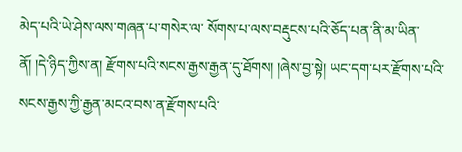མེད་པའི་ཡེ་ཤེས་ལས་གཞན་པ་གསེར་ལ་ སོགས་པ་ལས་བརྡུངས་པའི་ཅོད་པན་ནི་མ་ཡིན་ནོ། །དེ་ཉིད་ཀྱིས་ན། རྫོགས་པའི་སངས་རྒྱས་རྒྱན་དུ་ཐོགས། །ཞེས་བྱ་སྟེ། ཡང་དག་པར་རྫོགས་པའི་སངས་རྒྱས་ཀྱི་རྒྱན་མངའ་བས་ན་རྫོགས་པའི་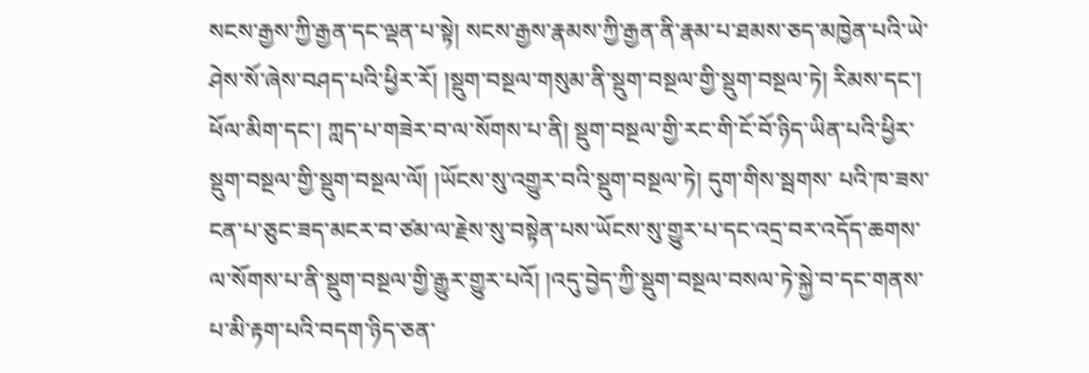སངས་རྒྱས་ཀྱི་རྒྱན་དང་ལྡན་པ་སྟེ། སངས་རྒྱས་རྣམས་ཀྱི་རྒྱན་ནི་རྣམ་པ་ཐམས་ཅད་མཁྱེན་པའི་ཡེ་ ཤེས་སོ་ཞེས་བཤད་པའི་ཕྱིར་རོ། །སྡུག་བསྔལ་གསུམ་ནི་སྡུག་བསྔལ་གྱི་སྡུག་བསྔལ་ཏེ། རིམས་དང་། ཕོལ་མིག་དང་། ཀླད་པ་གཟེར་བ་ལ་སོགས་པ་ནི། སྡུག་བསྔལ་གྱི་རང་གི་ངོ་བོ་ཉིད་ཡིན་པའི་ཕྱིར་སྡུག་བསྔལ་གྱི་སྡུག་བསྔལ་ལོ། །ཡོངས་སུ་འགྱུར་བའི་སྡུག་བསྔལ་ཏེ། དུག་གིས་སྦགས་ པའི་ཁ་ཟས་ངན་པ་ཅུང་ཟད་མངར་བ་ཙམ་ལ་རྗེས་སུ་བསྟེན་པས་ཡོངས་སུ་གྱུར་པ་དང་འདྲ་བར་འདོད་ཆགས་ལ་སོགས་པ་ནི་སྡུག་བསྔལ་གྱི་རྒྱུར་གྱུར་པའོ། །འདུ་བྱེད་ཀྱི་སྡུག་བསྔལ་བསལ་ཏེ་སྐྱེ་བ་དང་གནས་པ་མི་རྟག་པའི་བདག་ཉིད་ཅན་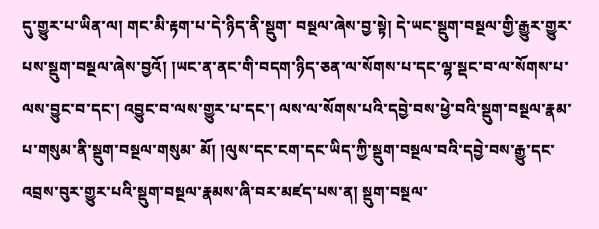དུ་གྱུར་པ་ཡིན་ལ། གང་མི་རྟག་པ་དེ་ཉིད་ནི་སྡུག་ བསྔལ་ཞེས་བྱ་སྟེ། དེ་ཡང་སྡུག་བསྔལ་གྱི་རྒྱུར་གྱུར་པས་སྡུག་བསྔལ་ཞེས་བྱའོ། །ཡང་ན་ནང་གི་བདག་ཉིད་ཅན་ལ་སོགས་པ་དང་ལྷ་སྡང་བ་ལ་སོགས་པ་ལས་བྱུང་བ་དང་། འབྱུང་བ་ལས་གྱུར་པ་དང་། ལས་ལ་སོགས་པའི་དབྱེ་བས་ཕྱེ་བའི་སྡུག་བསྔལ་རྣམ་པ་གསུམ་ནི་སྡུག་བསྔལ་གསུམ་ མོ། །ལུས་དང་ངག་དང་ཡིད་ཀྱི་སྡུག་བསྔལ་བའི་དབྱེ་བས་རྒྱུ་དང་འབྲས་བུར་གྱུར་པའི་སྡུག་བསྔལ་རྣམས་ཞི་བར་མཛད་པས་ན། སྡུག་བསྔལ་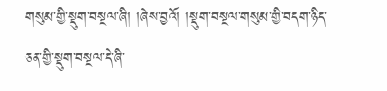གསུམ་གྱི་སྡུག་བསྔལ་ཞི། །ཞེས་བྱའོ། །སྡུག་བསྔལ་གསུམ་གྱི་བདག་ཉིད་ཅན་གྱི་སྡུག་བསྔལ་དེ་ཞི་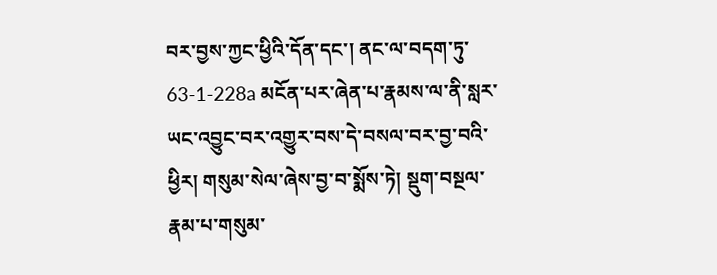བར་བྱས་ཀྱང་ཕྱིའི་དོན་དང་། ནང་ལ་བདག་ཏུ་ 63-1-228a མངོན་པར་ཞེན་པ་རྣམས་ལ་ནི་སླར་ཡང་འབྱུང་བར་འགྱུར་བས་དེ་བསལ་བར་བྱ་བའི་ཕྱིར། གསུམ་སེལ་ཞེས་བྱ་བ་སྨོས་ཏེ། སྡུག་བསྔལ་རྣམ་པ་གསུམ་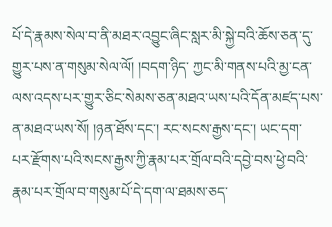པོ་དེ་རྣམས་སེལ་བ་ནི་མཐར་འབྱུང་ཞིང་སླར་མི་སྐྱེ་བའི་ཆོས་ཅན་དུ་གྱུར་པས་ན་གསུམ་སེལ་ལོ། །བདག་ཉིད་ ཀྱང་མི་གནས་པའི་མྱ་ངན་ལས་འདས་པར་གྱུར་ཅིང་སེམས་ཅན་མཐའ་ཡས་པའི་དོན་མཛད་པས་ན་མཐའ་ཡས་སོ། །ཉན་ཐོས་དང་། རང་སངས་རྒྱས་དང་། ཡང་དག་པར་རྫོགས་པའི་སངས་རྒྱས་ཀྱི་རྣམ་པར་གྲོལ་བའི་དབྱེ་བས་ཕྱེ་བའི་རྣམ་པར་གྲོལ་བ་གསུམ་པོ་དེ་དག་ལ་ཐམས་ཅད་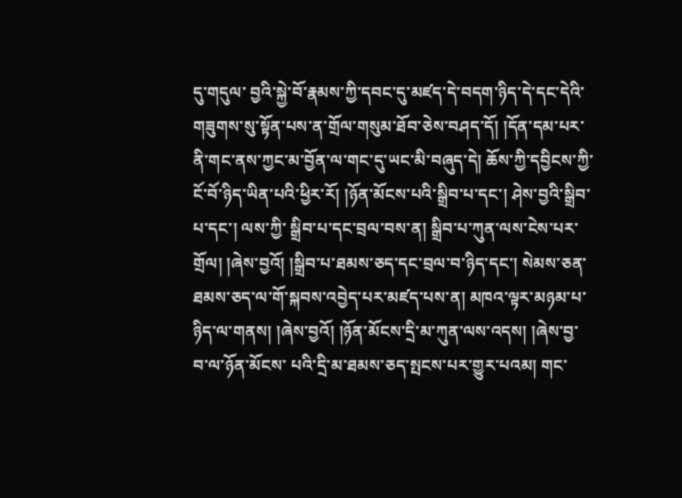དུ་གདུལ་ བྱའི་སྐྱེ་བོ་རྣམས་ཀྱི་དབང་དུ་མཛད་དེ་བདག་ཉིད་དེ་དང་དེའི་གཟུགས་སུ་སྟོན་པས་ན་གྲོལ་གསུམ་ཐོབ་ཅེས་བཤད་དོ། །དོན་དམ་པར་ནི་གང་ནས་ཀྱང་མ་བྱོན་ལ་གང་དུ་ཡང་མི་བཞུད་དེ། ཆོས་ཀྱི་དབྱིངས་ཀྱི་ངོ་བོ་ཉིད་ཡིན་པའི་ཕྱིར་རོ། །ཉོན་མོངས་པའི་སྒྲིབ་པ་དང་། ཤེས་བྱའི་སྒྲིབ་པ་དང་། ལས་ཀྱི་ སྒྲིབ་པ་དང་བྲལ་བས་ན། སྒྲིབ་པ་ཀུན་ལས་ངེས་པར་གྲོལ། །ཞེས་བྱའོ། །སྒྲིབ་པ་ཐམས་ཅད་དང་བྲལ་བ་ཉིད་དང་། སེམས་ཅན་ཐམས་ཅད་ལ་གོ་སྐབས་འབྱེད་པར་མཛད་པས་ན། མཁའ་ལྟར་མཉམ་པ་ཉིད་ལ་གནས། །ཞེས་བྱའོ། །ཉོན་མོངས་དྲི་མ་ཀུན་ལས་འདས། །ཞེས་བྱ་བ་ལ་ཉོན་མོངས་ པའི་དྲི་མ་ཐམས་ཅད་སྤངས་པར་གྱུར་པའམ། གང་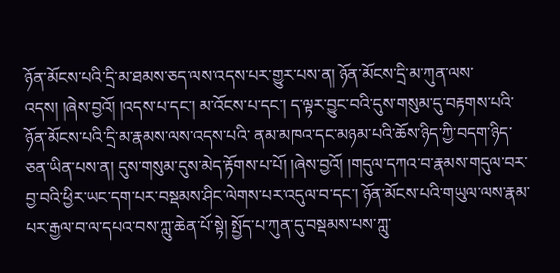ཉོན་མོངས་པའི་དྲི་མ་ཐམས་ཅད་ལས་འདས་པར་གྱུར་པས་ན། ཉོན་མོངས་དྲི་མ་ཀུན་ལས་འདས། །ཞེས་བྱའོ། །འདས་པ་དང་། མ་འོངས་པ་དང་། ད་ལྟར་བྱུང་བའི་དུས་གསུམ་དུ་བརྟགས་པའི་ཉོན་མོངས་པའི་དྲི་མ་རྣམས་ལས་འདས་པའི་ ནམ་མཁའ་དང་མཉམ་པའི་ཆོས་ཉིད་ཀྱི་བདག་ཉིད་ཅན་ཡིན་པས་ན། དུས་གསུམ་དུས་མེད་རྟོགས་པ་པོ། །ཞེས་བྱའོ། །གདུལ་དཀའ་བ་རྣམས་གདུལ་བར་བྱ་བའི་ཕྱིར་ཡང་དག་པར་བསྡམས་ཤིང་ལེགས་པར་འདུལ་བ་དང་། ཉོན་མོངས་པའི་གཡུལ་ལས་རྣམ་པར་རྒྱལ་བ་ལ་དཔའ་བས་ཀླུ་ཆེན་པོ་སྟེ། སྤྱོད་པ་ཀུན་དུ་བསྡམས་པས་ཀླུ་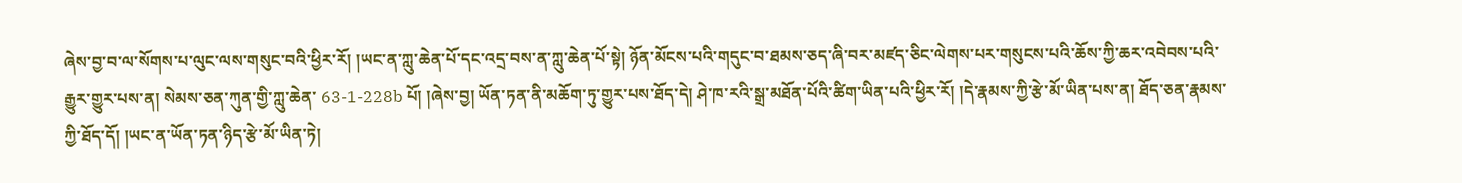ཞེས་བྱ་བ་ལ་སོགས་པ་ལུང་ལས་གསུང་བའི་ཕྱིར་རོ། །ཡང་ན་ཀླུ་ཆེན་པོ་དང་འདྲ་བས་ན་ཀླུ་ཆེན་པོ་སྟེ། ཉོན་མོངས་པའི་གདུང་བ་ཐམས་ཅད་ཞི་བར་མཛད་ཅིང་ལེགས་པར་གསུངས་པའི་ཆོས་ཀྱི་ཆར་འབེབས་པའི་རྒྱུར་གྱུར་པས་ན། སེམས་ཅན་ཀུན་གྱི་ཀླུ་ཆེན་ 63-1-228b པོ། །ཞེས་བྱ། ཡོན་ཏན་ནི་མཆོག་ཏུ་གྱུར་པས་ཐོད་དེ། ཤེ་ཁ་རའི་སྒྲ་མཐོན་པོའི་ཚིག་ཡིན་པའི་ཕྱིར་རོ། །དེ་རྣམས་ཀྱི་རྩེ་མོ་ཡིན་པས་ན། ཐོད་ཅན་རྣམས་ཀྱི་ཐོད་དོ། །ཡང་ན་ཡོན་ཏན་ཉིད་རྩེ་མོ་ཡིན་ཏེ།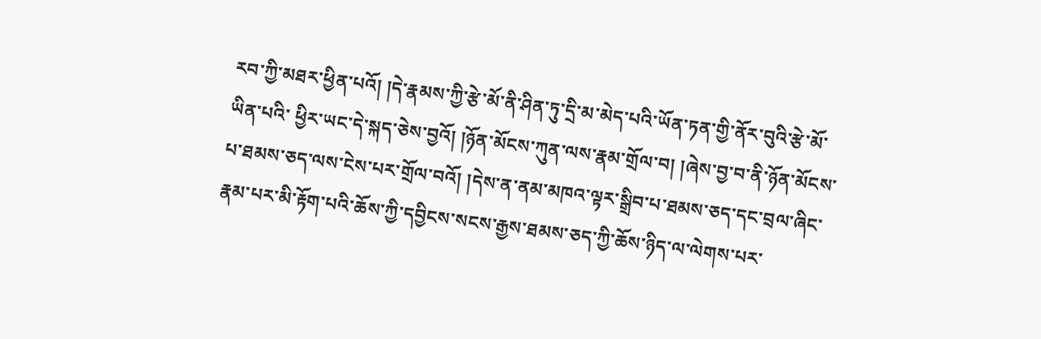རབ་ཀྱི་མཐར་ཕྱིན་པའོ། །དེ་རྣམས་ཀྱི་རྩེ་མོ་ནི་ཤིན་ཏུ་དྲི་མ་མེད་པའི་ཡོན་ཏན་གྱི་ནོར་བུའི་རྩེ་མོ་ཡིན་པའི་ ཕྱིར་ཡང་དེ་སྐད་ཅེས་བྱའོ། །ཉོན་མོངས་ཀུན་ལས་རྣམ་གྲོལ་བ། །ཞེས་བྱ་བ་ནི་ཉོན་མོངས་པ་ཐམས་ཅད་ལས་ངེས་པར་གྲོལ་བའོ། །དེས་ན་ནམ་མཁའ་ལྟར་སྒྲིབ་པ་ཐམས་ཅད་དང་བྲལ་ཞིང་རྣམ་པར་མི་རྟོག་པའི་ཆོས་ཀྱི་དབྱིངས་སངས་རྒྱས་ཐམས་ཅད་ཀྱི་ཆོས་ཉིད་ལ་ལེགས་པར་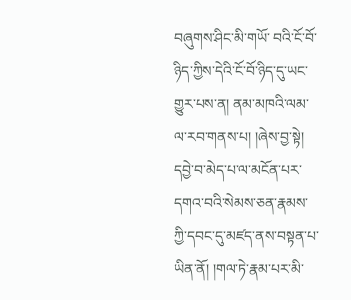བཞུགས་ཤིང་མི་གཡོ་ བའི་ངོ་བོ་ཉིད་ཀྱིས་དེའི་ངོ་བོ་ཉིད་དུ་ཡང་གྱུར་པས་ན། ནམ་མཁའི་ལམ་ལ་རབ་གནས་པ། །ཞེས་བྱ་སྟེ། དབྱེ་བ་མེད་པ་ལ་མངོན་པར་དགའ་བའི་སེམས་ཅན་རྣམས་ཀྱི་དབང་དུ་མཛད་ནས་བསྟན་པ་ཡིན་ནོ། །གལ་ཏེ་རྣམ་པར་མི་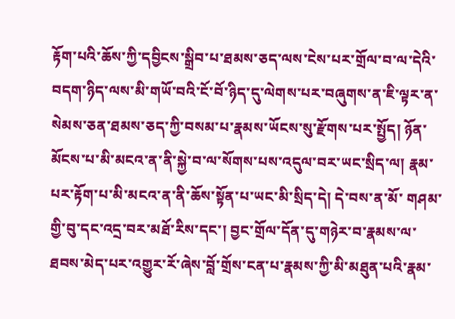རྟོག་པའི་ཆོས་ཀྱི་དབྱིངས་སྒྲིབ་པ་ཐམས་ཅད་ལས་ངེས་པར་གྲོལ་བ་ལ་དེའི་ བདག་ཉིད་ལས་མི་གཡོ་བའི་ངོ་བོ་ཉིད་དུ་ལེགས་པར་བཞུགས་ན་ཇི་ལྟར་ན་སེམས་ཅན་ཐམས་ཅད་ཀྱི་བསམ་པ་རྣམས་ཡོངས་སུ་རྫོགས་པར་སྤྱོད། ཉོན་མོངས་པ་མི་མངའ་ན་ནི་སྐྱེ་བ་ལ་སོགས་པས་འདུལ་བར་ཡང་སྲིད་ལ། རྣམ་པར་རྟོག་པ་མི་མངའ་ན་ནི་ཆོས་སྟོན་པ་ཡང་མི་སྲིད་དེ། དེ་བས་ན་མོ་ གཤམ་གྱི་བུ་དང་འདྲ་བར་མཐོ་རིས་དང་། བྱང་གྲོལ་དོན་དུ་གཉེར་བ་རྣམས་ལ་ཐབས་མེད་པར་འགྱུར་རོ་ཞེས་བློ་གྲོས་ངན་པ་རྣམས་ཀྱི་མི་མཐུན་པའི་རྣམ་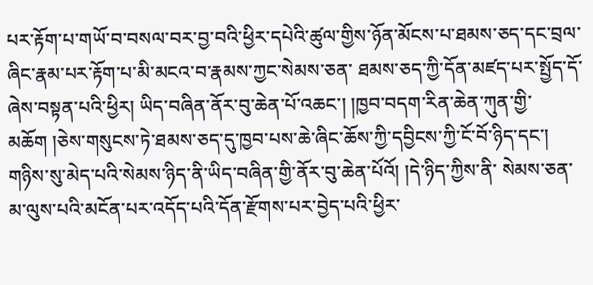པར་རྟོག་པ་གཡོ་བ་བསལ་བར་བྱ་བའི་ཕྱིར་དཔེའི་ཚུལ་གྱིས་ཉོན་མོངས་པ་ཐམས་ཅད་དང་བྲལ་ཞིང་རྣམ་པར་རྟོག་པ་མི་མངའ་བ་རྣམས་ཀྱང་སེམས་ཅན་ ཐམས་ཅད་ཀྱི་དོན་མཛད་པར་སྤྱོད་དོ་ཞེས་བསྟན་པའི་ཕྱིར། ཡིད་བཞིན་ནོར་བུ་ཆེན་པོ་འཆང་། །ཁྱབ་བདག་རིན་ཆེན་ཀུན་གྱི་མཆོག །ཅེས་གསུངས་ཏེ་ཐམས་ཅད་དུ་ཁྱབ་པས་ཆེ་ཞིང་ཆོས་ཀྱི་དབྱིངས་ཀྱི་ངོ་བོ་ཉིད་དང་། གཉིས་སུ་མེད་པའི་སེམས་ཉིད་ནི་ཡིད་བཞིན་གྱི་ནོར་བུ་ཆེན་པོའོ། །དེ་ཉིད་ཀྱིས་ནི་ སེམས་ཅན་མ་ལུས་པའི་མངོན་པར་འདོད་པའི་དོན་རྫོགས་པར་བྱེད་པའི་ཕྱིར་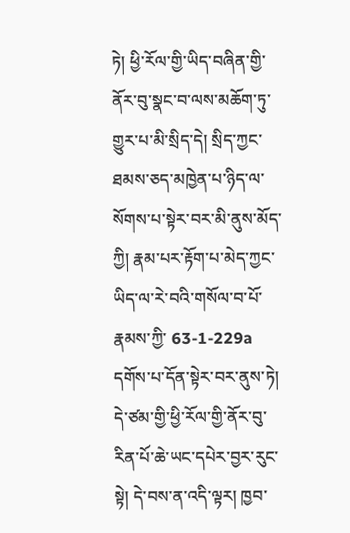ཏེ། ཕྱི་རོལ་གྱི་ཡིད་བཞིན་གྱི་ནོར་བུ་སྣང་བ་ལས་མཆོག་ཏུ་གྱུར་པ་མི་སྲིད་དེ། སྲིད་ཀྱང་ཐམས་ཅད་མཁྱེན་པ་ཉིད་ལ་སོགས་པ་སྟེར་བར་མི་ནུས་མོད་ཀྱི། རྣམ་པར་རྟོག་པ་མེད་ཀྱང་ཡིད་ལ་རེ་བའི་གསོལ་བ་པོ་རྣམས་ཀྱི་ 63-1-229a དགོས་པ་དོན་སྟེར་བར་ནུས་ཏེ། དེ་ཙམ་གྱི་ཕྱི་རོལ་གྱི་ནོར་བུ་རིན་པོ་ཆེ་ཡང་དཔེར་བྱར་རུང་སྟེ། དེ་བས་ན་འདི་ལྟར། ཁྱབ་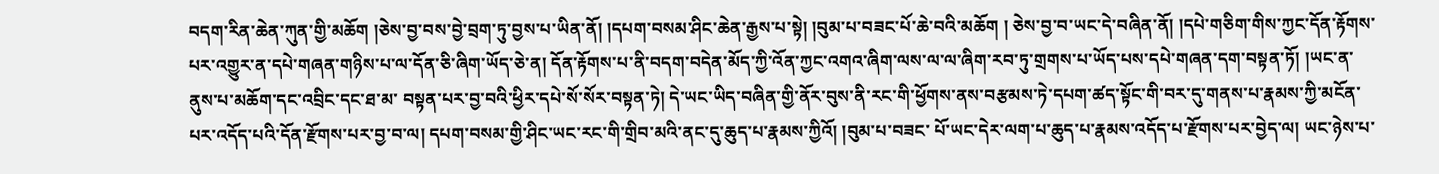བདག་རིན་ཆེན་ཀུན་གྱི་མཆོག །ཅེས་བྱ་བས་བྱེ་བྲག་ཏུ་བྱས་པ་ཡིན་ནོ། །དཔག་བསམ་ཤིང་ཆེན་རྒྱས་པ་སྟེ། །བུམ་པ་བཟང་པོ་ཆེ་བའི་མཆོག ། ཅེས་བྱ་བ་ཡང་དེ་བཞིན་ནོ། །དཔེ་གཅིག་གིས་ཀྱང་དོན་རྟོགས་པར་འགྱུར་ན་དཔེ་གཞན་གཉིས་པ་ལ་དོན་ཅི་ཞིག་ཡོད་ཅེ་ན། དོན་རྟོགས་པ་ནི་བདག་བདེན་མོད་ཀྱི་འོན་ཀྱང་འགའ་ཞིག་ལས་ལ་ལ་ཞིག་རབ་ཏུ་གྲགས་པ་ཡོད་པས་དཔེ་གཞན་དག་བསྟན་ཏོ། །ཡང་ན་ནུས་པ་མཆོག་དང་འབྲིང་དང་ཐ་མ་ བསྟན་པར་བྱ་བའི་ཕྱིར་དཔེ་སོ་སོར་བསྟན་ཏེ། དེ་ཡང་ཡིད་བཞིན་གྱི་ནོར་བུས་ནི་རང་གི་ཕྱོགས་ནས་བརྩམས་ཏེ་དཔག་ཚད་སྟོང་གི་བར་དུ་གནས་པ་རྣམས་ཀྱི་མངོན་པར་འདོད་པའི་དོན་རྫོགས་པར་བྱ་བ་ལ། དཔག་བསམ་གྱི་ཤིང་ཡང་རང་གི་གྲིབ་མའི་ནང་དུ་ཆུད་པ་རྣམས་ཀྱིའོ། །བུམ་པ་བཟང་ པོ་ཡང་དེར་ལག་པ་ཆུད་པ་རྣམས་འདོད་པ་རྫོགས་པར་བྱེད་ལ། ཡང་ཉེས་པ་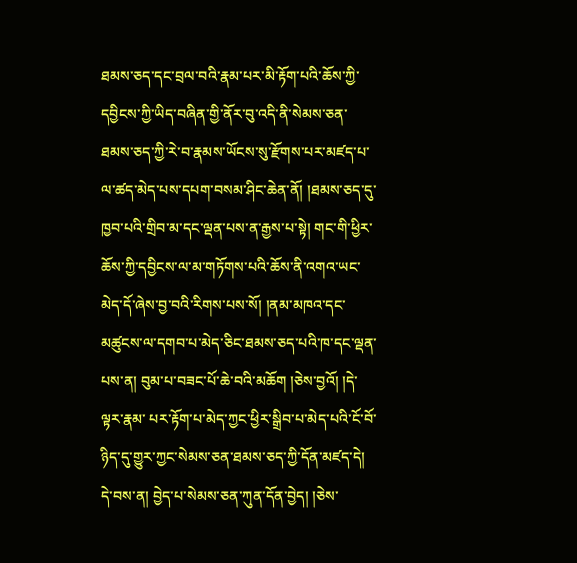ཐམས་ཅད་དང་བྲལ་བའི་རྣམ་པར་མི་རྟོག་པའི་ཆོས་ཀྱི་དབྱིངས་ཀྱི་ཡིད་བཞིན་གྱི་ནོར་བུ་འདི་ནི་སེམས་ཅན་ཐམས་ཅད་ཀྱི་རེ་བ་རྣམས་ཡོངས་སུ་རྫོགས་པར་མཛད་པ་ལ་ཚད་མེད་པས་དཔག་བསམ་ཤིང་ཆེན་ནོ། །ཐམས་ཅད་དུ་ ཁྱབ་པའི་གྲིབ་མ་དང་ལྡན་པས་ན་རྒྱས་པ་སྟེ། གང་གི་ཕྱིར་ཆོས་ཀྱི་དབྱིངས་ལ་མ་གཏོགས་པའི་ཆོས་ནི་འགའ་ཡང་མེད་དོ་ཞེས་བྱ་བའི་རིགས་པས་སོ། །ནམ་མཁའ་དང་མཚུངས་ལ་དགབ་པ་མེད་ཅིང་ཐམས་ཅད་པའི་ཁ་དང་ལྡན་པས་ན། བུམ་པ་བཟང་པོ་ཆེ་བའི་མཆོག །ཅེས་བྱའོ། །དེ་ལྟར་རྣམ་ པར་རྟོག་པ་མེད་ཀྱང་ཕྱིར་སྒྲིབ་པ་མེད་པའི་ངོ་བོ་ཉིད་དུ་གྱུར་ཀྱང་སེམས་ཅན་ཐམས་ཅད་ཀྱི་དོན་མཛད་དེ། དེ་བས་ན། བྱེད་པ་སེམས་ཅན་ཀུན་དོན་བྱེད། །ཅེས་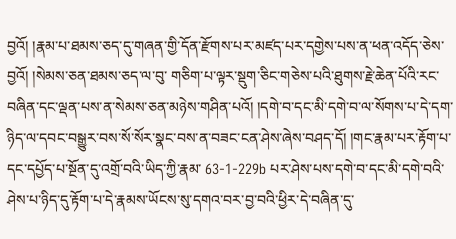བྱའོ། །རྣམ་པ་ཐམས་ཅད་དུ་གཞན་གྱི་དོན་རྫོགས་པར་མཛད་པར་དགྱེས་པས་ན་ཕན་འདོད་ཅེས་བྱའོ། །སེམས་ཅན་ཐམས་ཅད་ལ་བུ་ གཅིག་པ་ལྟར་སྡུག་ཅིང་གཅེས་པའི་ཐུགས་རྗེ་ཆེན་པོའི་རང་བཞིན་དང་ལྡན་པས་ན་སེམས་ཅན་མཉེས་གཤིན་པའོ། །དགེ་བ་དང་མི་དགེ་བ་ལ་སོགས་པ་དེ་དག་ཉིད་ལ་དབང་བསྒྱུར་བས་སོ་སོར་སྣང་བས་ན་བཟང་ངན་ཤེས་ཞེས་བཤད་དོ། །གང་རྣམ་པར་རྟོག་པ་དང་དཔྱོད་པ་སྔོན་དུ་འགྲོ་བའི་ཡིད་ཀྱི་རྣམ་ 63-1-229b པར་ཤེས་པས་དགེ་བ་དང་མི་དགེ་བའི་ཤེས་པ་ཉིད་དུ་རྟོག་པ་དེ་རྣམས་ཡོངས་སུ་དགའ་བར་བྱ་བའི་ཕྱིར་དེ་བཞིན་དུ་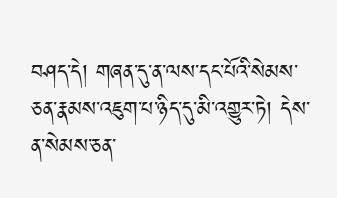བཤད་དེ། གཞན་དུ་ན་ལས་དང་པོའི་སེམས་ཅན་རྣམས་འཇུག་པ་ཉིད་དུ་མི་འགྱུར་ཏེ། དེས་ན་སེམས་ཅན་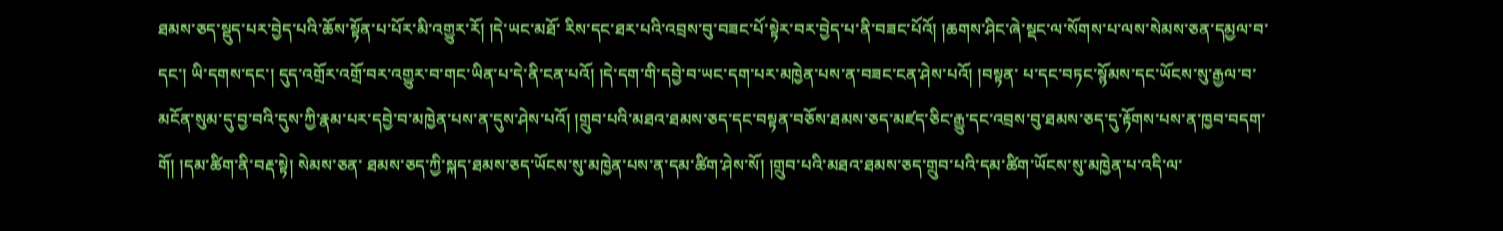ཐམས་ཅད་སྡུད་པར་བྱེད་པའི་ཆོས་སྟོན་པ་པོར་མི་འགྱུར་རོ། །དེ་ཡང་མཐོ་ རིས་དང་ཐར་པའི་འབྲས་བུ་བཟང་པོ་སྟེར་བར་བྱེད་པ་ནི་བཟང་པོའོ། །ཆགས་ཤིང་ཞེ་སྡང་ལ་སོགས་པ་ལས་སེམས་ཅན་དམྱལ་བ་དང་། ཡི་དགས་དང་། དུད་འགྲོར་འགྲོ་བར་འགྱུར་བ་གང་ཡིན་པ་དེ་ནི་ངན་པའོ། །དེ་དག་གི་དབྱེ་བ་ཡང་དག་པར་མཁྱེན་པས་ན་བཟང་ངན་ཤེས་པའོ། །བསྟན་ པ་དང་བཏང་སྙོམས་དང་ཡོངས་སུ་རྒྱལ་བ་མངོན་སུམ་དུ་བྱ་བའི་དུས་ཀྱི་རྣམ་པར་དབྱེ་བ་མཁྱེན་པས་ན་དུས་ཤེས་པའོ། །གྲུབ་པའི་མཐའ་ཐམས་ཅད་དང་བསྟན་བཅོས་ཐམས་ཅད་མཛད་ཅིང་རྒྱུ་དང་འབྲས་བུ་ཐམས་ཅད་དུ་རྟོགས་པས་ན་ཁྱབ་བདག་གོ། །དམ་ཚིག་ནི་བརྡ་སྟེ། སེམས་ཅན་ ཐམས་ཅད་ཀྱི་སྐད་ཐམས་ཅད་ཡོངས་སུ་མཁྱེན་པས་ན་དམ་ཚིག་ཤེས་སོ། །གྲུབ་པའི་མཐའ་ཐམས་ཅད་གྲུབ་པའི་དམ་ཚིག་ཡོངས་སུ་མཁྱེན་པ་འདི་ལ་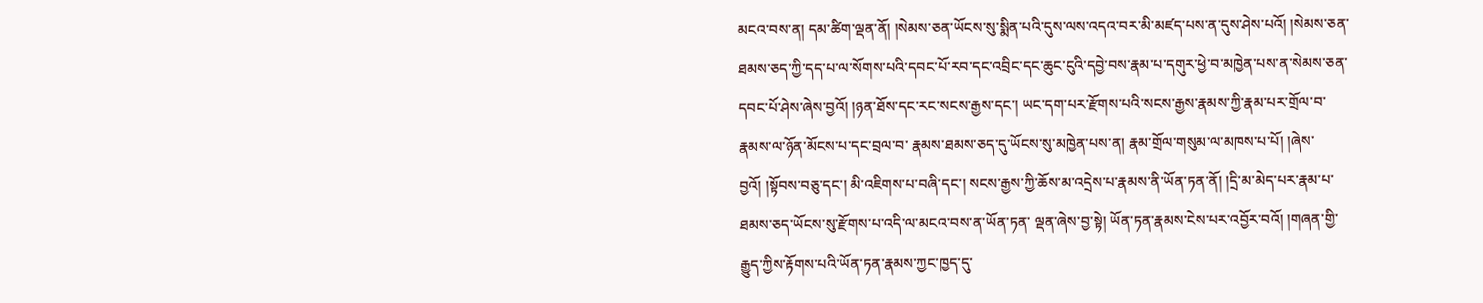མངའ་བས་ན། དམ་ཚིག་ལྡན་ནོ། །སེམས་ཅན་ཡོངས་སུ་སྨིན་པའི་དུས་ལས་འདའ་བར་མི་མཛད་པས་ན་དུས་ཤེས་པའོ། །སེམས་ཅན་ ཐམས་ཅད་ཀྱི་དད་པ་ལ་སོགས་པའི་དབང་པོ་རབ་དང་འབྲིང་དང་ཆུང་ངུའི་དབྱེ་བས་རྣམ་པ་དགུར་ཕྱེ་བ་མཁྱེན་པས་ན་སེམས་ཅན་དབང་པོ་ཤེས་ཞེས་བྱའོ། །ཉན་ཐོས་དང་རང་སངས་རྒྱས་དང་། ཡང་དག་པར་རྫོགས་པའི་སངས་རྒྱས་རྣམས་ཀྱི་རྣམ་པར་གྲོལ་བ་རྣམས་ལ་ཉོན་མོངས་པ་དང་བྲལ་བ་ རྣམས་ཐམས་ཅད་དུ་ཡོངས་སུ་མཁྱེན་པས་ན། རྣམ་གྲོལ་གསུམ་ལ་མཁས་པ་པོ། །ཞེས་བྱའོ། །སྟོབས་བཅུ་དང་། མི་འཇིགས་པ་བཞི་དང་། སངས་རྒྱས་ཀྱི་ཆོས་མ་འདྲེས་པ་རྣམས་ནི་ཡོན་ཏན་ནོ། །དྲི་མ་མེད་པར་རྣམ་པ་ཐམས་ཅད་ཡོངས་སུ་རྫོགས་པ་འདི་ལ་མངའ་བས་ན་ཡོན་ཏན་ ལྡན་ཞེས་བྱ་སྟེ། ཡོན་ཏན་རྣམས་ངེས་པར་འབྱོར་བའོ། །གཞན་གྱི་རྒྱུད་ཀྱིས་རྟོགས་པའི་ཡོན་ཏན་རྣམས་ཀྱང་ཁྱད་དུ་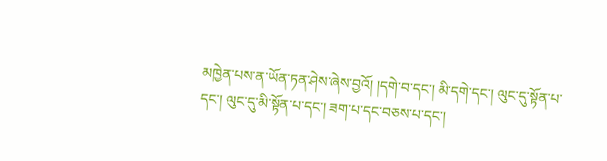མཁྱེན་པས་ན་ཡོན་ཏན་ཤེས་ཞེས་བྱའོ། །དགེ་བ་དང་། མི་དགེ་དང་། ལུང་དུ་སྟོན་པ་དང་། ལུང་དུ་མི་སྟོན་པ་དང་། ཟག་པ་དང་བཅས་པ་དང་།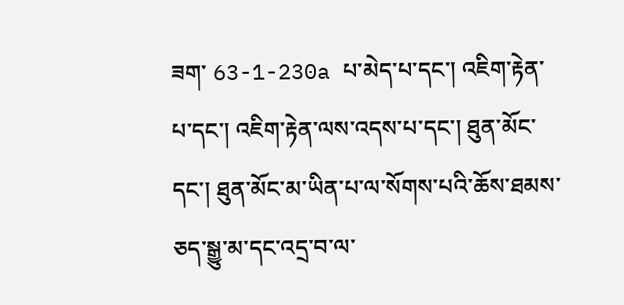ཟག་ 63-1-230a པ་མེད་པ་དང་། འཇིག་རྟེན་པ་དང་། འཇིག་རྟེན་ལས་འདས་པ་དང་། ཐུན་མོང་དང་། ཐུན་མོང་མ་ཡིན་པ་ལ་སོགས་པའི་ཆོས་ཐམས་ཅད་སྒྱུ་མ་དང་འདྲ་བ་ལ་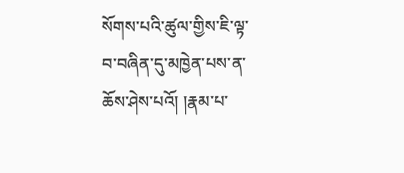སོགས་པའི་ཚུལ་གྱིས་ཇི་ལྟ་བ་བཞིན་དུ་མཁྱེན་པས་ན་ཆོས་ཤེས་པའོ། །རྣམ་པ་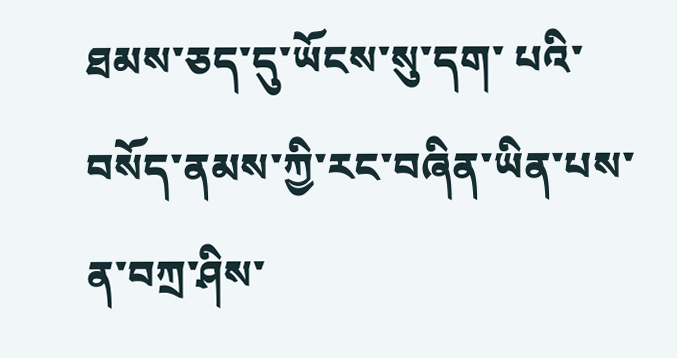ཐམས་ཅད་དུ་ཡོངས་སུ་དག་ པའི་བསོད་ནམས་ཀྱི་རང་བཞིན་ཡིན་པས་ན་བཀྲ་ཤིས་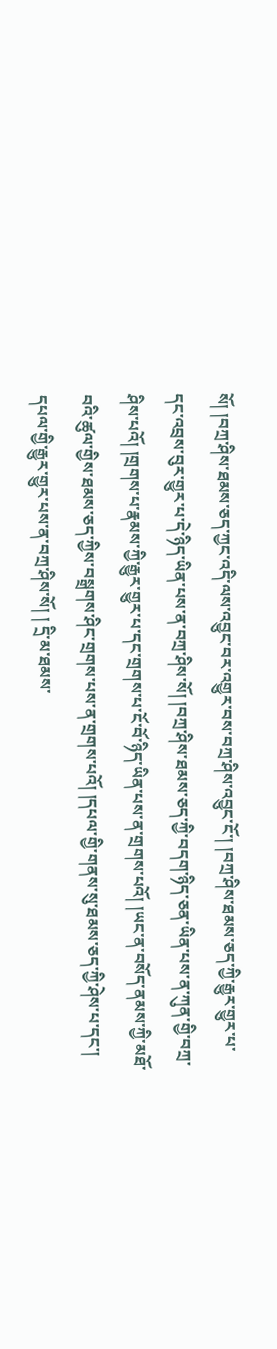སོ། །བཀྲ་ཤིས་ཐམས་ཅད་ཀྱང་འདི་ལས་འབྱུང་བར་འགྱུར་བས་བཀྲ་ཤིས་འབྱུང་ངོ་། །བཀྲ་ཤིས་ཐམས་ཅད་ཀྱི་རྒྱུར་གྱུར་པ་དང་འབྲས་བུར་གྱུར་པ་དེ་ཉིད་ཡིན་པས་ན་བཀྲ་ཤིས་སོ། །བཀྲ་ཤིས་ཐམས་ཅད་ཀྱི་བདག་ཉིད་ཅན་ཡིན་པས་ན་ཀུན་གྱི་བཀྲ་ ཤིས་པའོ། །གྲགས་པ་རྣམས་ཀྱི་རྒྱུར་གྱུར་པ་དང་གྲགས་པ་ངོ་བོ་ཉིད་ཡིན་པས་ན་གྲགས་པའོ། །ཡང་ན་བསོད་ནམས་ཀྱི་མཐོ་བའི་ཚུལ་གྱིས་ཐམས་ཅད་ཀྱིས་བསྒྲགས་ཤིང་གྲགས་པས་ན་གྲགས་པའོ། །དཔལ་གྱི་གནས་སུ་ཐམས་ཅད་ཀྱི་ཤེས་པ་དང་། དཔལ་གྱི་རྒྱུར་གྱུར་པས་ན་བཀྲ་ཤིས་སོ། ། དྲི་མ་ཐམས་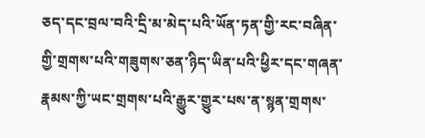ཅད་དང་བྲལ་བའི་དྲི་མ་མེད་པའི་ཡོན་ཏན་གྱི་རང་བཞིན་གྱི་གྲགས་པའི་གཟུགས་ཅན་ཉིད་ཡིན་པའི་ཕྱིར་དང་གཞན་རྣམས་ཀྱི་ཡང་གྲགས་པའི་རྒྱུར་གྱུར་པས་ན་སྙན་གྲགས་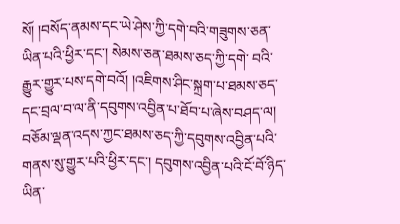སོ། །བསོད་ནམས་དང་ཡེ་ཤེས་ཀྱི་དགེ་བའི་གཟུགས་ཅན་ཡིན་པའི་ཕྱིར་དང་། སེམས་ཅན་ཐམས་ཅད་ཀྱི་དགེ་ བའི་རྒྱུར་གྱུར་པས་དགེ་བའོ། །འཇིགས་ཤིང་སྐྲག་པ་ཐམས་ཅད་དང་བྲལ་བ་ལ་ནི་དབུགས་འབྱིན་པ་ཐོབ་པ་ཞེས་བཤད་ལ། བཅོམ་ལྡན་འདས་ཀྱང་ཐམས་ཅད་ཀྱི་དབུགས་འབྱིན་པའི་གནས་སུ་གྱུར་པའི་ཕྱིར་དང་། དབུགས་འབྱིན་པའི་ངོ་བོ་ཉིད་ཡིན་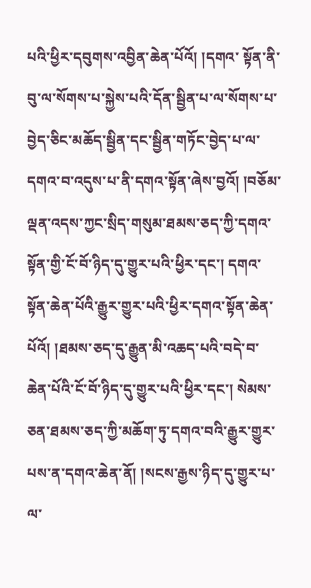པའི་ཕྱིར་དབུགས་འབྱིན་ཆེན་པོའོ། །དགའ་ སྟོན་ནི་བུ་ལ་སོགས་པ་སྐྱེས་པའི་དོན་སྦྱིན་པ་ལ་སོགས་པ་བྱེད་ཅིང་མཆོད་སྦྱིན་དང་སྦྱིན་གཏོང་བྱེད་པ་ལ་དགའ་བ་འདུས་པ་ནི་དགའ་སྟོན་ཞེས་བྱའོ། །བཅོམ་ལྡན་འདས་ཀྱང་སྲིད་གསུམ་ཐམས་ཅད་ཀྱི་དགའ་སྟོན་གྱི་ངོ་བོ་ཉིད་དུ་གྱུར་པའི་ཕྱིར་དང་། དགའ་སྟོན་ཆེན་པོའི་རྒྱུར་གྱུར་པའི་ཕྱིར་དགའ་སྟོན་ཆེན་ པོའོ། །ཐམས་ཅད་དུ་རྒྱུན་མི་འཆད་པའི་བདེ་བ་ཆེན་པོའི་ངོ་བོ་ཉིད་དུ་གྱུར་པའི་ཕྱིར་དང་། སེམས་ཅན་ཐམས་ཅད་ཀྱི་མཆོག་ཏུ་དགའ་བའི་རྒྱུར་གྱུར་པས་ན་དགའ་ཆེན་ནོ། །སངས་རྒྱས་ཉིད་དུ་གྱུར་པ་ལ་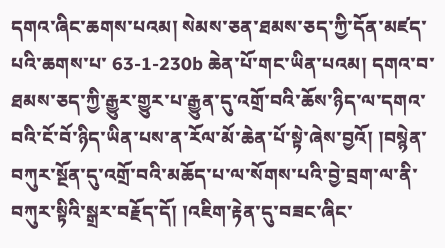དགའ་ཞིང་ཆགས་པའམ། སེམས་ཅན་ཐམས་ཅད་ཀྱི་དོན་མཛད་པའི་ཆགས་པ་ 63-1-230b ཆེན་པོ་གང་ཡིན་པའམ། དགའ་བ་ཐམས་ཅད་ཀྱི་རྒྱུར་གྱུར་པ་རྒྱུན་དུ་འགྲོ་བའི་ཆོས་ཉིད་ལ་དགའ་བའི་ངོ་བོ་ཉིད་ཡིན་པས་ན་རོལ་མོ་ཆེན་པོ་སྟེ་ཞེས་བྱའོ། །བསྙེན་བཀུར་སྔོན་དུ་འགྲོ་བའི་མཆོད་པ་ལ་སོགས་པའི་བྱེ་བྲག་ལ་ནི་བཀུར་སྟིའི་སྒྲར་བརྗོད་དོ། །འཇིག་རྟེན་དུ་བཟང་ཞིང་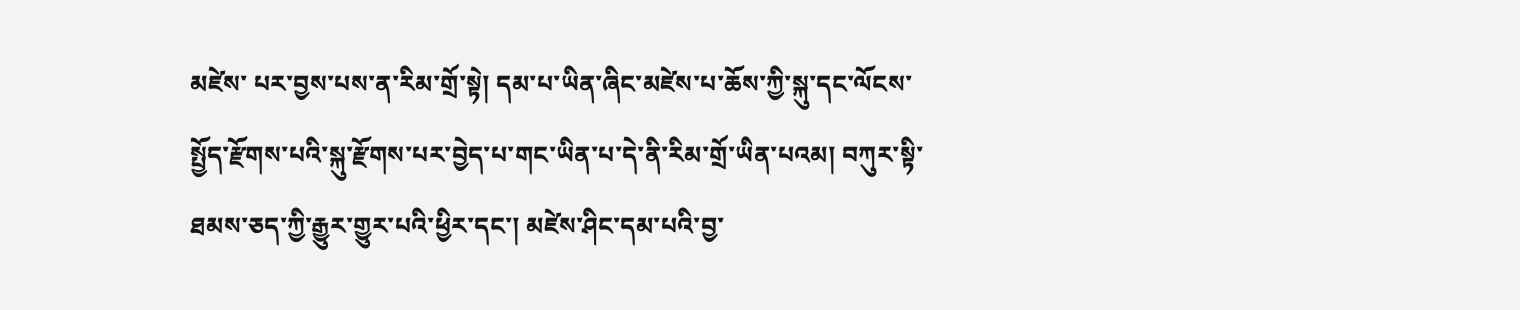མཛེས་ པར་བྱས་པས་ན་རིམ་གྲོ་སྟེ། དམ་པ་ཡིན་ཞིང་མཛེས་པ་ཆོས་ཀྱི་སྐུ་དང་ལོངས་སྤྱོད་རྫོགས་པའི་སྐུ་རྫོགས་པར་བྱེད་པ་གང་ཡིན་པ་དེ་ནི་རིམ་གྲོ་ཡིན་པའམ། བཀུར་སྟི་ཐམས་ཅད་ཀྱི་རྒྱུར་གྱུར་པའི་ཕྱིར་དང་། མཛེས་ཤིང་དམ་པའི་བྱ་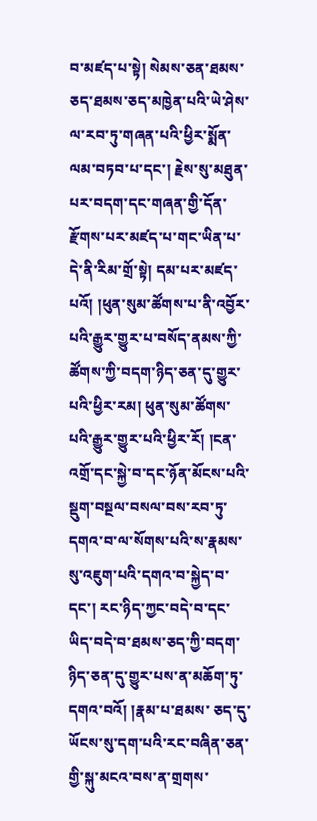བ་མཛད་པ་སྟེ། སེམས་ཅན་ཐམས་ཅད་ཐམས་ཅད་མཁྱེན་པའི་ཡེ་ཤེས་ ལ་རབ་ཏུ་གཞན་པའི་ཕྱིར་སྨོན་ལམ་བཏབ་པ་དང་། རྗེས་སུ་མཐུན་པར་བདག་དང་གཞན་གྱི་དོན་རྫོགས་པར་མཛད་པ་གང་ཡིན་པ་དེ་ནི་རིམ་གྲོ་སྟེ། དམ་པར་མཛད་པའོ། །ཕུན་སུམ་ཚོགས་པ་ནི་འབྱོར་པའི་རྒྱུར་གྱུར་པ་བསོད་ནམས་ཀྱི་ཚོགས་ཀྱི་བདག་ཉིད་ཅན་དུ་གྱུར་པའི་ཕྱིར་རམ། ཕུན་སུམ་ཚོགས་ པའི་རྒྱུར་གྱུར་པའི་ཕྱིར་རོ། །ངན་འགྲོ་དང་སྐྱེ་བ་དང་ཉོན་མོངས་པའི་སྡུག་བསྔལ་བསལ་བས་རབ་ཏུ་དགའ་བ་ལ་སོགས་པའི་ས་རྣམས་སུ་འཇུག་པའི་དགའ་བ་སྐྱེད་བ་དང་། རང་ཉིད་ཀྱང་བདེ་བ་དང་ཡིད་བདེ་བ་ཐམས་ཅད་ཀྱི་བདག་ཉིད་ཅན་དུ་གྱུར་པས་ན་མཆོག་ཏུ་དགའ་བའོ། །རྣམ་པ་ཐམས་ ཅད་དུ་ཡོངས་སུ་དག་པའི་རང་བཞིན་ཅན་གྱི་སྐུ་མངའ་བས་ན་གྲགས་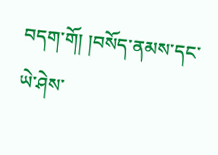བདག་གོ། །བསོད་ནམས་དང་ཡེ་ཤེས་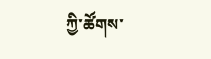ཀྱི་ཚོགས་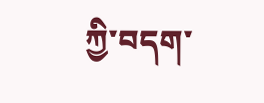ཀྱི་བདག་